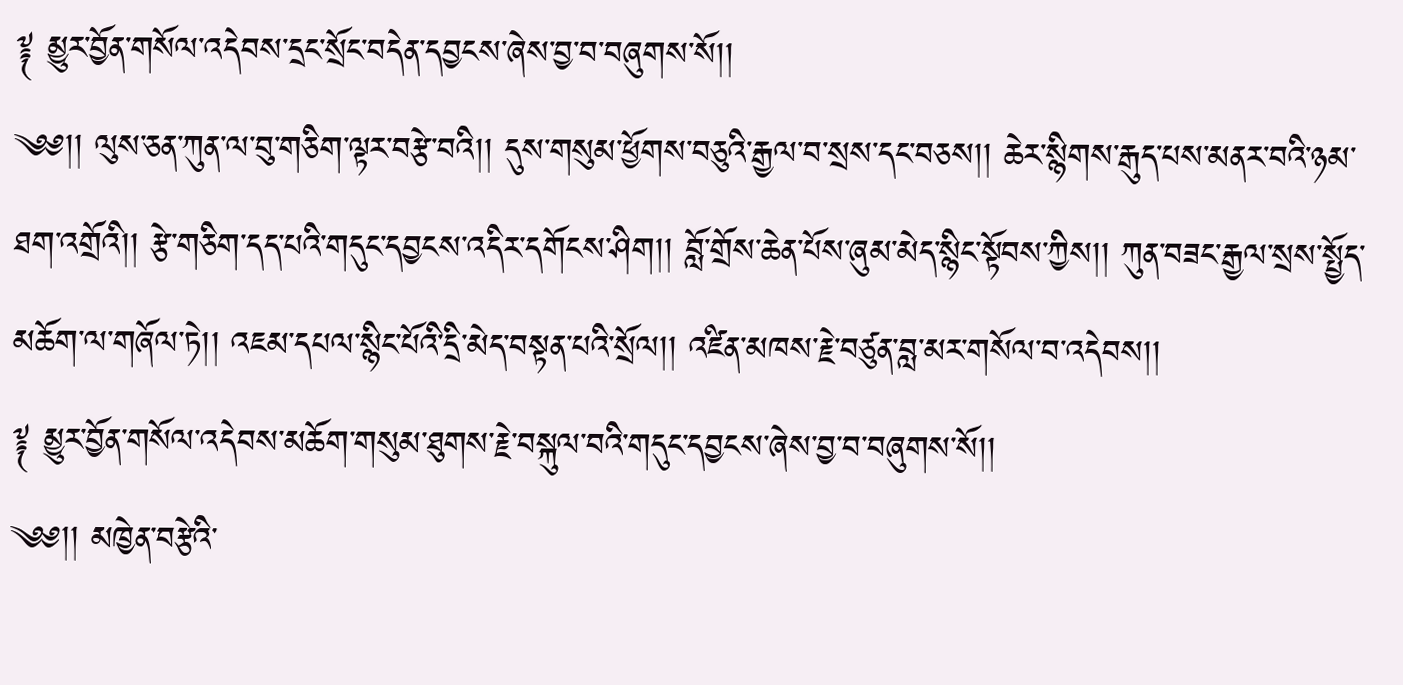༈ མྱུར་བྱོན་གསོལ་འདེབས་དྲང་སྲོང་བདེན་དབྱངས་ཞེས་བྱ་བ་བཞུགས་སོ།།
༄༅།། ལུས་ཅན་ཀུན་ལ་བུ་གཅིག་ལྟར་བརྩེ་བའི།། དུས་གསུམ་ཕྱོགས་བཅུའི་རྒྱལ་བ་སྲས་དང་བཅས།། ཆེར་སྙིགས་རྒུད་པས་མནར་བའི་ཉམ་ཐག་འགྲོའི།། རྩེ་གཅིག་དད་པའི་གདུང་དབྱངས་འདིར་དགོངས་ཤིག།། བློ་གྲོས་ཆེན་པོས་ཞུམ་མེད་སྙིང་སྟོབས་ཀྱིས།། ཀུན་བཟང་རྒྱལ་སྲས་སྤྱོད་མཆོག་ལ་གཞོལ་ཏེ།། འཇམ་དཔལ་སྙིང་པོའི་དྲི་མེད་བསྟན་པའི་སྲོལ།། འཛིན་མཁས་རྗེ་བཙུན་བླ་མར་གསོལ་བ་འདེབས།།
༈ མྱུར་བྱོན་གསོལ་འདེབས་མཆོག་གསུམ་ཐུགས་རྗེ་བསྐུལ་བའི་གདུང་དབྱངས་ཞེས་བྱ་བ་བཞུགས་སོ།།
༄༅།། མཁྱེན་བརྩེའི་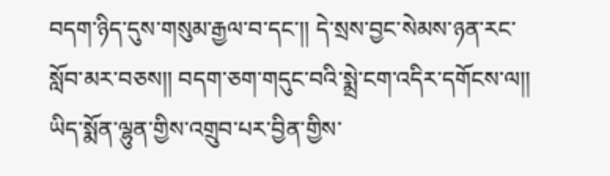བདག་ཉིད་དུས་གསུམ་རྒྱལ་བ་དང་།། དེ་སྲས་བྱང་སེམས་ཉན་རང་སློབ་མར་བཅས།། བདག་ཅག་གདུང་བའི་སྨྲེ་ངག་འདིར་དགོངས་ལ།། ཡིད་སྨོན་ལྷུན་གྱིས་འགྲུབ་པར་བྱིན་གྱིས་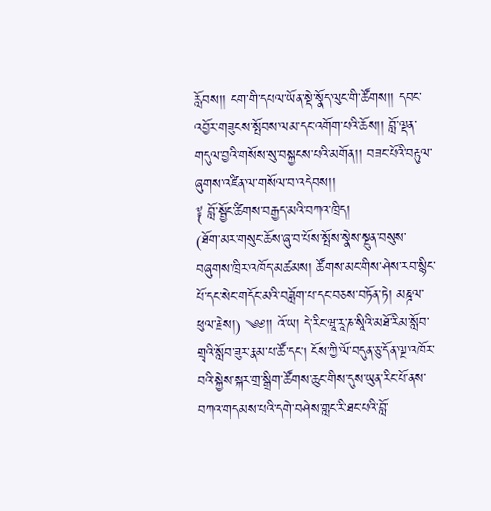རློབས།། ངག་གི་དཔལ་ཡོན་སྡེ་སྣོད་ལུང་གི་ཚོགས།། དབང་འབྱོར་གཟུངས་སྤོབས་ལམ་དང་འགོག་པའི་ཆོས།། བློ་ལྡན་གདུལ་བྱའི་གསོས་སུ་བསྐྱངས་པའི་མགོན།། བཟང་པོའི་བརྟུལ་ཞུགས་འཛིན་ལ་གསོལ་བ་འདེབས།།
༈ བློ་སྦྱོང་ཚིགས་བརྒྱད་མའི་བཀའ་ཁྲིད།
(ཐོག་མར་གསུང་ཆོས་ཞུ་བ་པོས་སྤོས་སྣེས་སྔུན་བསུས་བཞུགས་ཁྲིར་འཁོད་མཚམས། ཚོགས་མང་གིས་ཤེས་རབ་སྙིང་པོ་དང་སེང་གདོང་མའི་བཟློག་པ་དང་བཅས་བཏོན་ཏེ། མཎྜལ་ཕུལ་རྗེས།) ༄༅།། འོ་ཡ། དེ་རིང་ཝཱ་རཱ་ཎ་སཱིའི་མཐོ་རིམ་སློབ་གྲྭའི་སློབ་ཟུར་རྣམ་པ་ཚོ་དང། ངོས་ཀྱི་ལོ་བདུན་ཅུ་དོན་ལྔ་འཁོར་བའི་སྐྱེས་སྐར་གྲ་སྒྲིག་ཚོགས་ཆུང་གིས་དུས་ཡུན་རིང་པོ་ནས་བཀའ་གདམས་པའི་དགེ་བཤེས་གླང་རི་ཐང་པའི་བློ་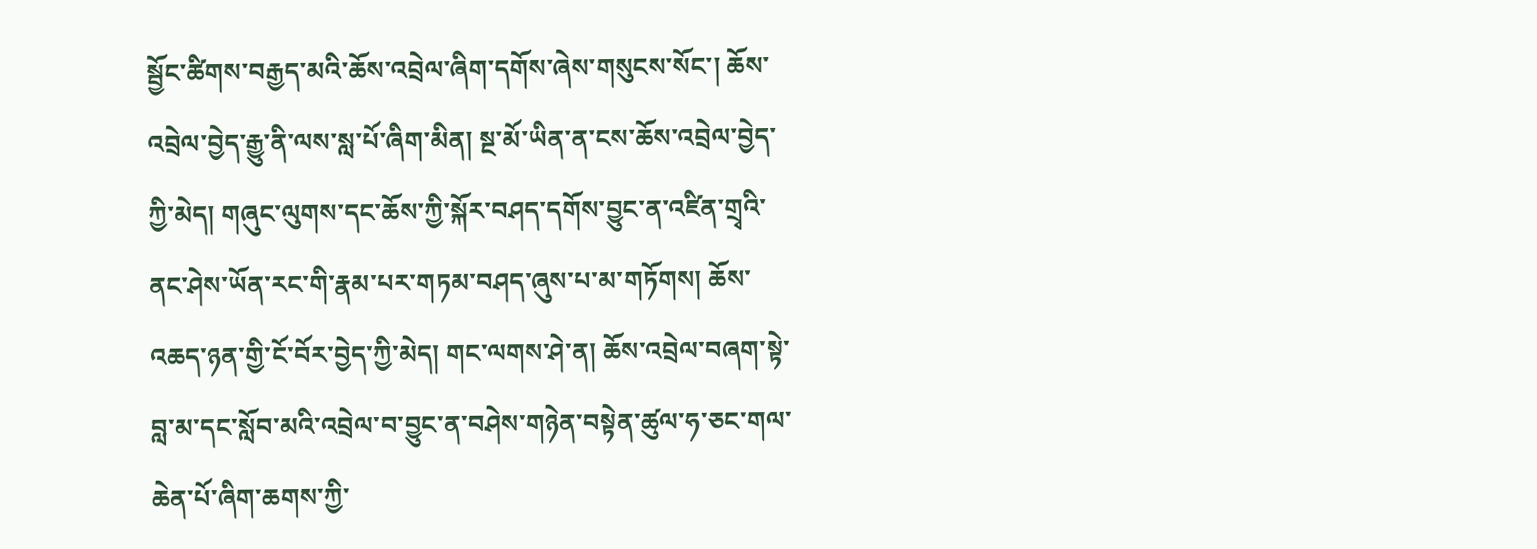སྦྱོང་ཚིགས་བརྒྱད་མའི་ཆོས་འབྲེལ་ཞིག་དགོས་ཞེས་གསུངས་སོང་། ཆོས་འབྲེལ་བྱེད་རྒྱུ་ནི་ལས་སླ་པོ་ཞིག་མིན། སྔ་མོ་ཡིན་ན་ངས་ཆོས་འབྲེལ་བྱེད་ཀྱི་མེད། གཞུང་ལུགས་དང་ཆོས་ཀྱི་སྐོར་བཤད་དགོས་བྱུང་ན་འཛིན་གྲྭའི་ནང་ཤེས་ཡོན་རང་གི་རྣམ་པར་གཏམ་བཤད་ཞུས་པ་མ་གཏོགས། ཆོས་འཆད་ཉན་གྱི་ངོ་བོར་བྱེད་ཀྱི་མེད། གང་ལགས་ཤེ་ན། ཆོས་འབྲེལ་བཞག་སྟེ་བླ་མ་དང་སློབ་མའི་འབྲེལ་བ་བྱུང་ན་བཤེས་གཉེན་བསྟེན་ཚུལ་ཧ་ཅང་གལ་ཆེན་པོ་ཞིག་ཆགས་ཀྱི་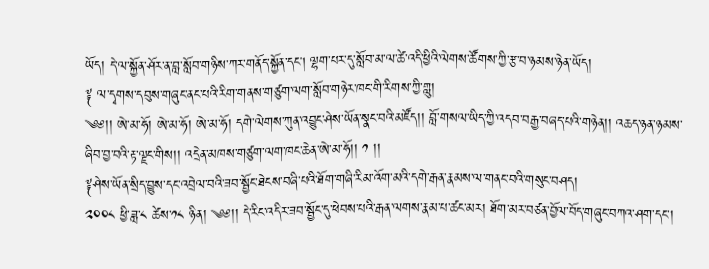ཡོད། དེ་ལ་སྐྱོན་ཤོར་ན་བླ་སློབ་གཉིས་ཀར་གནོད་སྐྱོན་དང། ལྷག་པར་དུ་སློབ་མ་ལ་ཚེ་འདི་ཕྱིའི་ལེགས་ཚོགས་ཀྱི་རྩ་བ་ཉམས་ཉེན་ཡོད།
༈ ལ་དྭགས་དབུས་གཞུང་ནང་པའི་རིག་གནས་གཙུག་ལག་སློབ་གཉེར་ཁང་གི་རིགས་ཀྱི་གླུ།
༄༅།། ཨེ་མ་ཧོ། ཨེ་མ་ཧོ། ཨེ་མ་ཧོ། དགེ་ལེགས་ཀུན་འབྱུང་ཤེས་ཡོན་སྣང་བའི་མཛོད།། བློ་གསལ་ཡིད་ཀྱི་འདབ་བརྒྱ་བཞད་པའི་གཉེན།། འཆད་ཉན་ཉམས་ཞིབ་བྱ་བའི་རྟ་ལྗང་གིས།། འདྲེན་མཁས་གཙུག་ལག་ཁང་ཆེན་ཨེ་མ་ཧོ།། ༡ །།
༈ཤེས་ཡོན་སྲིད་བྱུས་དང་འབྲེལ་བའི་ཟབ་སྦྱོང་ཐེངས་བཞི་པའི་ཐོག་གཞི་རིམ་འོག་མའི་དགེ་རྒན་རྣམས་ལ་གནང་བའི་གསུང་བཤད།
༢༠༠༨ ཕྱི་ཟླ་༨ ཚེས་༡༨ ཉིན། ༄༅།། དེ་རིང་འདིར་ཟབ་སྦྱོང་དུ་ཕེབས་པའི་རྒན་ལགས་རྣམ་པ་ཚང་མར། ཐོག་མར་བཙན་བྱོལ་བོད་གཞུང་བཀའ་ཤག་དང་།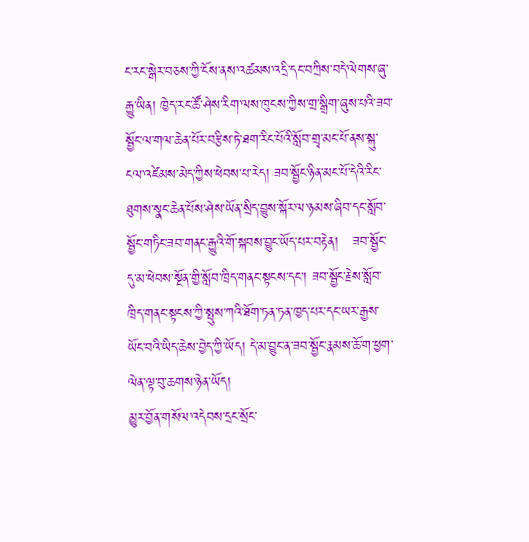ང་རང་སྒེར་བཅས་ཀྱི་ངོས་ནས་འཚམས་འདྲི་དང་བཀྲིས་བདེ་ལེགས་ཞུ་རྒྱུ་ཡིན། ཁྱེད་རང་ཚོ་ཤེས་རིག་ལས་ཁུངས་ཀྱིས་གྲ་སྒྲིག་ཞུས་པའི་ཟབ་སྦྱོང་ལ་གལ་ཆེན་པོར་བརྩིས་ཏེ་ཐག་རིང་པོའི་སློབ་གྲྭ་མང་པོ་ནས་སྐུ་ངལ་འཛེམས་མེད་ཀྱིས་ཕེབས་པ་རེད། ཟབ་སྦྱོང་ཉིན་མང་པོ་དེའི་རིང་ཐུགས་སྣང་ཆེན་པོས་ཤེས་ཡོན་སྲིད་བྱུས་སྐོར་ལ་ཉམས་ཞིབ་དང་སློབ་སྦྱོང་གཏིང་ཟབ་གནང་རྒྱུའི་གོ་སྐབས་བྱུང་ཡོད་པར་བརྟེན།   ཟབ་སྦྱོང་དུ་མ་ཕེབས་སྔོན་གྱི་སློབ་ཁྲིད་གནང་སྟངས་དང་། ཟབ་སྦྱོང་རྗེས་སློབ་ཁྲིད་གནང་སྟངས་ཀྱི་སྤུས་ཀའི་ཐོག་ཏན་ཏན་ཁྱད་པར་དང་ཡར་རྒྱས་ཡོང་བའི་ཡིད་ཆེས་བྱེད་ཀྱི་ཡོད། དེ་མ་བྱུང་ན་ཟབ་སྦྱོང་རྣམས་ཆོ་ག་ཕྱག་ལེན་ལྟ་བུ་ཆགས་ཉེན་ཡོད།
མྱུར་བྱོན་གསོལ་འདེབས་དྲང་སྲོང་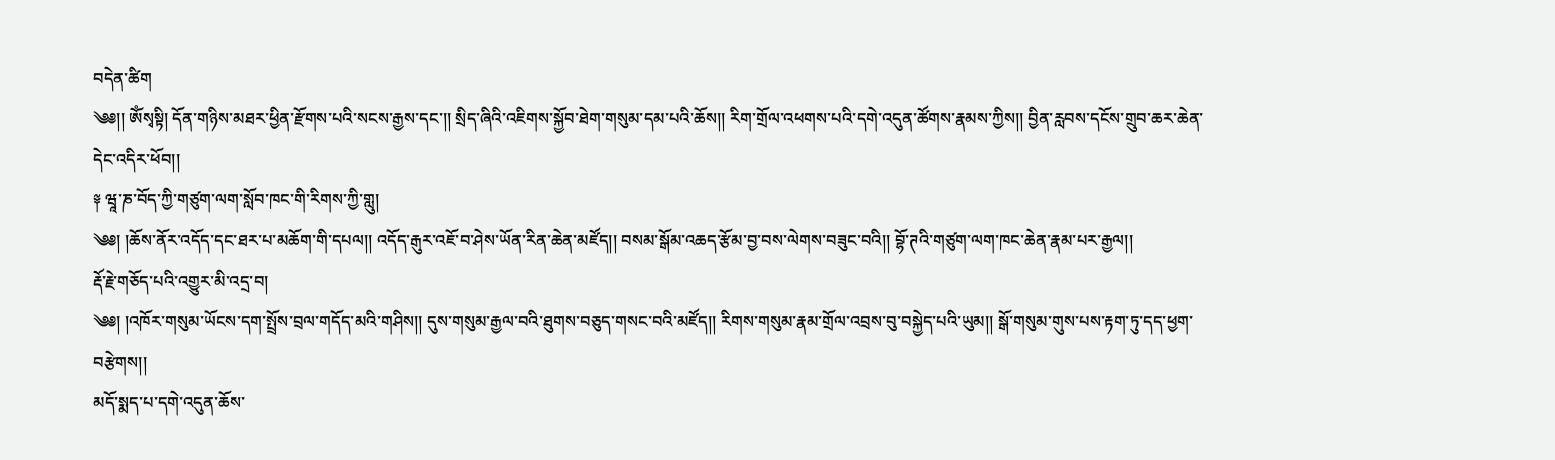བདེན་ཚིག
༄༅།། ཨོཾསྭསྟི། དོན་གཉིས་མཐར་ཕྱིན་རྫོགས་པའི་སངས་རྒྱས་དང་།། སྲིད་ཞིའི་འཇིགས་སྐྱོབ་ཐེག་གསུམ་དམ་པའི་ཆོས།། རིག་གྲོལ་འཕགས་པའི་དགེ་འདུན་ཚོགས་རྣམས་ཀྱིས།། བྱིན་རླབས་དངོས་གྲུབ་ཆར་ཆེན་དེང་འདིར་ཕོབ།།
༈ ཝཱ་ཎ་བོད་ཀྱི་གཙུག་ལག་སློབ་ཁང་གི་རིགས་ཀྱི་གླུ།
༄༅། །ཆོས་ནོར་འདོད་དང་ཐར་པ་མཆོག་གི་དཔལ།། འདོད་རྒུར་འཇོ་བ་ཤེས་ཡོན་རིན་ཆེན་མཛོད།། བསམ་སྒོམ་འཆད་རྩོམ་བྱ་བས་ལེགས་བཟུང་བའི།། བྷོ་ཊའི་གཙུག་ལག་ཁང་ཆེན་རྣམ་པར་རྒྱལ།།
རྡོ་རྗེ་གཅོད་པའི་འགྱུར་མི་འདྲ་བ།
༄༅། །འཁོར་གསུམ་ཡོངས་དག་སྤྲོས་བྲལ་གདོད་མའི་གཤིས།། དུས་གསུམ་རྒྱལ་བའི་ཐུགས་བཅུད་གསང་བའི་མཛོད།། རིགས་གསུམ་རྣམ་གྲོལ་འབྲས་བུ་བསྐྱེད་པའི་ཡུམ།། སྒོ་གསུམ་གུས་པས་རྟག་ཏུ་དད་ཕྱག་བརྩེགས།།
མདོ་སྨད་པ་དགེ་འདུན་ཆོས་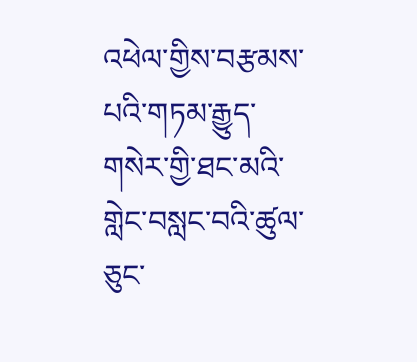འཕེལ་གྱིས་བརྩམས་པའི་གཏམ་རྒྱུད་གསེར་གྱི་ཐང་མའི་གླེང་བསླང་བའི་ཚུལ་ཅུང་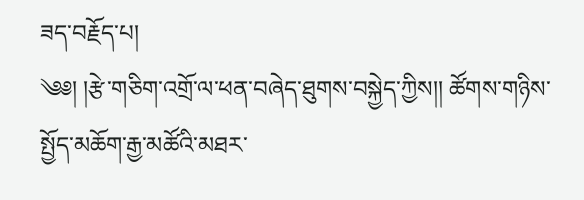ཟད་བརྗོད་པ།
༄༅། །རྩེ་གཅིག་འགྲོ་ལ་ཕན་བཞེད་ཐུགས་བསྐྱེད་ཀྱིས།། ཚོགས་གཉིས་སྤྱོད་མཆོག་རྒྱ་མཚོའི་མཐར་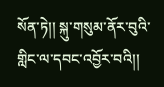སོན་ཏེ།། སྐུ་གསུམ་ནོར་བུའི་གླིང་ལ་དབང་འབྱོར་བའི།།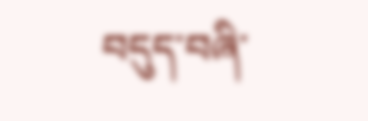བདུད་བཞི་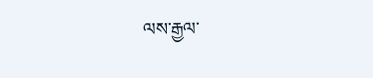ལས་རྒྱལ་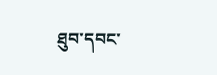ཐུབ་དབང་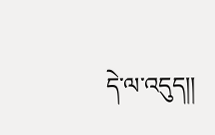དེ་ལ་འདུད།།